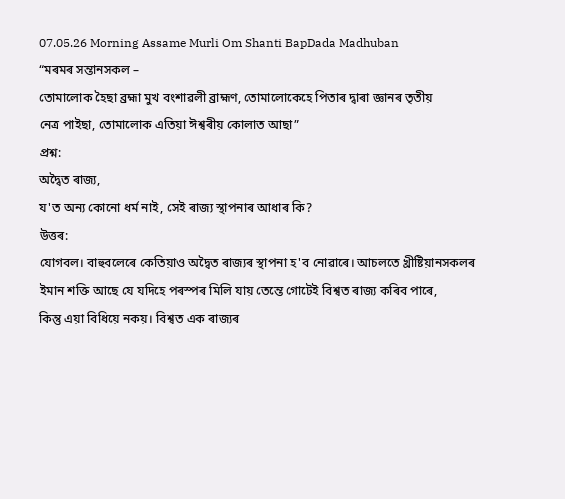07.05.26 Morning Assame Murli Om Shanti BapDada Madhuban
“মৰমৰ সন্তানসকল –
তোমালোক হৈছা ব্ৰহ্মা মুখ বংশাৱলী ব্ৰাহ্মণ, তোমালোকেহে পিতাৰ দ্বাৰা জ্ঞানৰ তৃতীয়
নেত্ৰ পাইছা, তোমালোক এতিয়া ঈশ্বৰীয় কোলাত আছা”
প্ৰশ্ন:
অদ্বৈত ৰাজ্য,
য'ত অন্য কোনো ধৰ্ম নাই, সেই ৰাজ্য স্থাপনাৰ আধাৰ কি?
উত্তৰ:
যোগবল। বাহুবলেৰে কেতিয়াও অদ্বৈত ৰাজ্যৰ স্থাপনা হ'ব নোৱাৰে। আচলতে খ্ৰীষ্টিয়ানসকলৰ
ইমান শক্তি আছে যে যদিহে পৰস্পৰ মিলি যায় তেন্তে গোটেই বিশ্বত ৰাজ্য কৰিব পাৰে,
কিন্তু এয়া বিধিয়ে নকয়। বিশ্বত এক ৰাজ্যৰ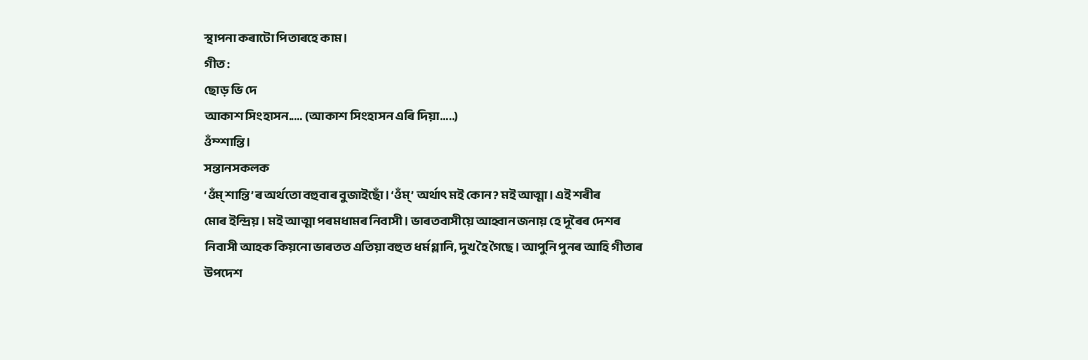স্থাপনা কৰাটো পিতাৰহে কাম।
গীত:
ছোড় ভি দে
আকাশ সিংহাসন..… (আকাশ সিংহাসন এৰি দিয়া…..)
ওঁম্শান্তি।
সন্তানসকলক
‘ওঁম্ শান্তি’ৰ অৰ্থতো বহুবাৰ বুজাইছোঁ। ‘ওঁম্’ অৰ্থাৎ মই কোন? মই আত্মা। এই শৰীৰ
মোৰ ইন্দ্ৰিয়। মই আত্মা পৰমধামৰ নিবাসী। ভাৰতবাসীয়ে আহ্বান জনায় হে দূৰৈৰ দেশৰ
নিবাসী আহক কিয়নো ভাৰতত এতিয়া বহুত ধৰ্ম গ্লানি, দুখ হৈ গৈছে। আপুনি পুনৰ আহি গীতাৰ
উপদেশ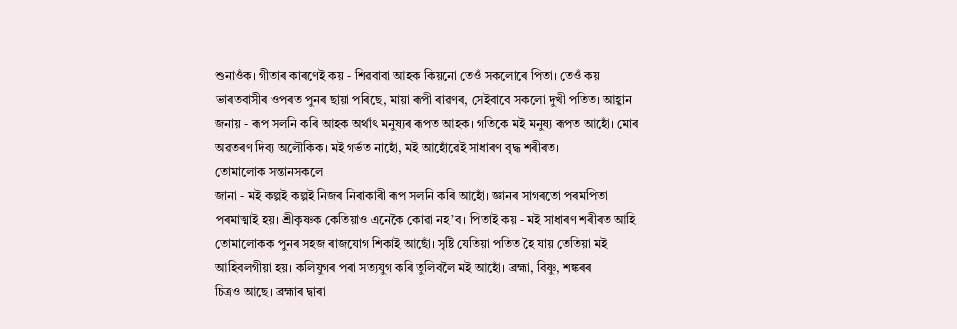শুনাওঁক। গীতাৰ কাৰণেই কয় - শিৱবাবা আহক কিয়নো তেওঁ সকলোৰে পিতা। তেওঁ কয়
ভাৰতবাসীৰ ওপৰত পুনৰ ছায়া পৰিছে, মায়া ৰূপী ৰাৱণৰ, সেইবাবে সকলো দুখী পতিত। আহ্বান
জনায় - ৰূপ সলনি কৰি আহক অৰ্থাৎ মনুষ্যৰ ৰূপত আহক। গতিকে মই মনুষ্য ৰূপত আহোঁ। মোৰ
অৱতৰণ দিব্য অলৌকিক। মই গৰ্ভত নাহোঁ, মই আহোঁৱেই সাধাৰণ বৃদ্ধ শৰীৰত।
তোমালোক সন্তানসকলে
জানা - মই কল্পই কল্পই নিজৰ নিৰাকাৰী ৰূপ সলনি কৰি আহোঁ। জ্ঞানৰ সাগৰতো পৰমপিতা
পৰমাত্মাই হয়। শ্ৰীকৃষ্ণক কেতিয়াও এনেকৈ কোৱা নহ’ব। পিতাই কয় - মই সাধাৰণ শৰীৰত আহি
তোমালোকক পুনৰ সহজ ৰাজযোগ শিকাই আছোঁ। সৃষ্টি যেতিয়া পতিত হৈ যায় তেতিয়া মই
আহিবলগীয়া হয়। কলিযুগৰ পৰা সত্যযুগ কৰি তুলিবলৈ মই আহোঁ। ব্ৰহ্মা, বিষ্ণু, শঙ্কৰৰ
চিত্ৰও আছে। ব্ৰহ্মাৰ দ্বাৰা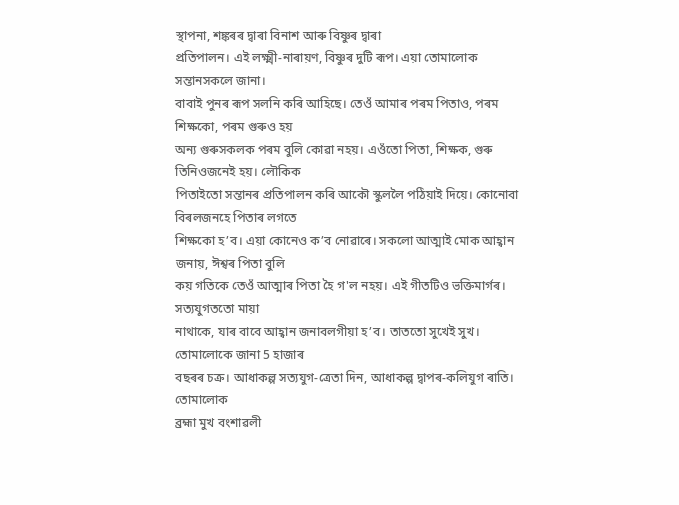স্থাপনা, শঙ্কৰৰ দ্বাৰা বিনাশ আৰু বিষ্ণুৰ দ্বাৰা
প্ৰতিপালন। এই লক্ষ্মী-নাৰায়ণ, বিষ্ণুৰ দুটি ৰূপ। এয়া তোমালোক সন্তানসকলে জানা।
বাবাই পুনৰ ৰূপ সলনি কৰি আহিছে। তেওঁ আমাৰ পৰম পিতাও, পৰম শিক্ষকো, পৰম গুৰুও হয়
অন্য গুৰুসকলক পৰম বুলি কোৱা নহয়। এওঁতো পিতা, শিক্ষক, গুৰু তিনিওজনেই হয়। লৌকিক
পিতাইতো সন্তানৰ প্ৰতিপালন কৰি আকৌ স্কুললৈ পঠিয়াই দিয়ে। কোনোবা বিৰলজনহে পিতাৰ লগতে
শিক্ষকো হ’ব। এয়া কোনেও ক’ব নোৱাৰে। সকলো আত্মাই মোক আহ্বান জনায়, ঈশ্বৰ পিতা বুলি
কয় গতিকে তেওঁ আত্মাৰ পিতা হৈ গ'ল নহয়। এই গীতটিও ভক্তিমাৰ্গৰ। সত্যযুগততো মায়া
নাথাকে, যাৰ বাবে আহ্বান জনাবলগীয়া হ’ব। তাততো সুখেই সুখ। তোমালোকে জানা 5 হাজাৰ
বছৰৰ চক্ৰ। আধাকল্প সত্যযুগ-ত্ৰেতা দিন, আধাকল্প দ্বাপৰ-কলিযুগ ৰাতি। তোমালোক
ব্ৰহ্মা মুখ বংশাৱলী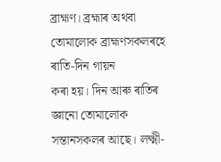ব্ৰাহ্মণ। ব্ৰহ্মাৰ অথবা তোমালোক ব্ৰাহ্মণসকলৰহে ৰাতি-দিন গায়ন
কৰা হয়। দিন আৰু ৰাতিৰ জ্ঞানো তোমালোক সন্তানসকলৰ আছে। লক্ষ্মী-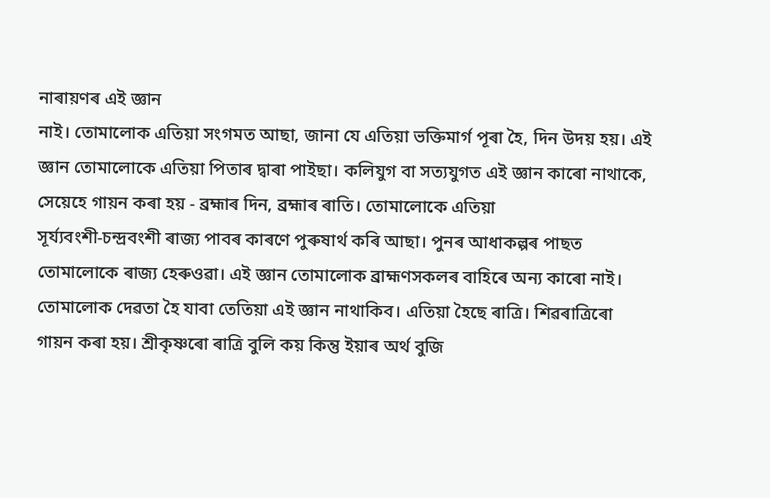নাৰায়ণৰ এই জ্ঞান
নাই। তোমালোক এতিয়া সংগমত আছা, জানা যে এতিয়া ভক্তিমাৰ্গ পূৰা হৈ, দিন উদয় হয়। এই
জ্ঞান তোমালোকে এতিয়া পিতাৰ দ্বাৰা পাইছা। কলিযুগ বা সত্যযুগত এই জ্ঞান কাৰো নাথাকে,
সেয়েহে গায়ন কৰা হয় - ব্ৰহ্মাৰ দিন, ব্ৰহ্মাৰ ৰাতি। তোমালোকে এতিয়া
সূৰ্য্যবংশী-চন্দ্ৰবংশী ৰাজ্য পাবৰ কাৰণে পুৰুষাৰ্থ কৰি আছা। পুনৰ আধাকল্পৰ পাছত
তোমালোকে ৰাজ্য হেৰুওৱা। এই জ্ঞান তোমালোক ব্ৰাহ্মণসকলৰ বাহিৰে অন্য কাৰো নাই।
তোমালোক দেৱতা হৈ যাবা তেতিয়া এই জ্ঞান নাথাকিব। এতিয়া হৈছে ৰাত্ৰি। শিৱৰাত্ৰিৰো
গায়ন কৰা হয়। শ্ৰীকৃষ্ণৰো ৰাত্ৰি বুলি কয় কিন্তু ইয়াৰ অৰ্থ বুজি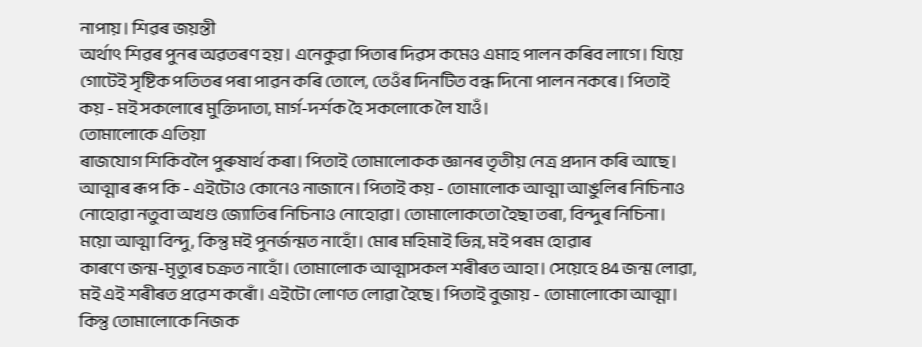নাপায়। শিৱৰ জয়ন্তী
অৰ্থাৎ শিৱৰ পুনৰ অৱতৰণ হয়। এনেকুৱা পিতাৰ দিৱস কমেও এমাহ পালন কৰিব লাগে। যিয়ে
গোটেই সৃষ্টিক পতিতৰ পৰা পাৱন কৰি তোলে, তেওঁৰ দিনটিত বন্ধ দিনো পালন নকৰে। পিতাই
কয় - মই সকলোৰে মুক্তিদাতা, মাৰ্গ-দৰ্শক হৈ সকলোকে লৈ যাওঁ।
তোমালোকে এতিয়া
ৰাজযোগ শিকিবলৈ পুৰুষাৰ্থ কৰা। পিতাই তোমালোকক জ্ঞানৰ তৃতীয় নেত্ৰ প্ৰদান কৰি আছে।
আত্মাৰ ৰূপ কি - এইটোও কোনেও নাজানে। পিতাই কয় - তোমালোক আত্মা আঙুলিৰ নিচিনাও
নোহোৱা নতুবা অখণ্ড জ্যোতিৰ নিচিনাও নোহোৱা। তোমালোকতো হৈছা তৰা, বিন্দুৰ নিচিনা।
ময়ো আত্মা বিন্দু, কিন্তু মই পুনৰ্জন্মত নাহোঁ। মোৰ মহিমাই ভিন্ন, মই পৰম হোৱাৰ
কাৰণে জন্ম-মৃত্যুৰ চক্ৰত নাহোঁ। তোমালোক আত্মাসকল শৰীৰত আহা। সেয়েহে 84 জন্ম লোৱা,
মই এই শৰীৰত প্ৰৱেশ কৰোঁ। এইটো লোণত লোৱা হৈছে। পিতাই বুজায় - তোমালোকো আত্মা।
কিন্তু তোমালোকে নিজক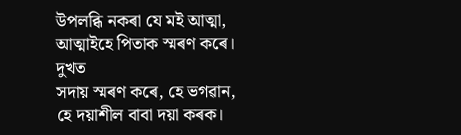উপলব্ধি নকৰা যে মই আত্মা, আত্মাইহে পিতাক স্মৰণ কৰে। দুখত
সদায় স্মৰণ কৰে, হে ভগৱান, হে দয়াশীল বাবা দয়া কৰক।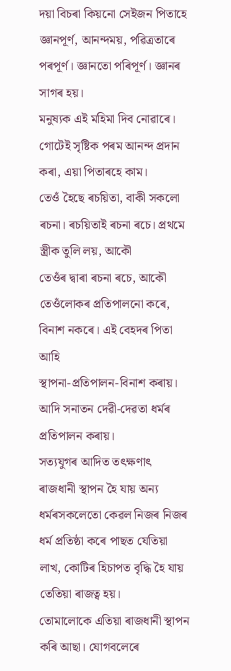দয়া বিচৰা কিয়নো সেইজন পিতাহে
জ্ঞানপূৰ্ণ, আনন্দময়, পৱিত্ৰতাৰে পৰপূৰ্ণ। জ্ঞানতো পৰিপূৰ্ণ। জ্ঞানৰ সাগৰ হয়।
মনুষ্যক এই মহিমা দিব নোৱাৰে। গোটেই সৃষ্টিক পৰম আনন্দ প্ৰদান কৰা, এয়া পিতাৰহে কাম।
তেওঁ হৈছে ৰচয়িতা, বাকী সকলো ৰচনা। ৰচয়িতাই ৰচনা ৰচে। প্রথমে স্ত্ৰীক তুলি লয়, আকৌ
তেওঁৰ দ্বাৰা ৰচনা ৰচে, আকৌ তেওঁলোকৰ প্ৰতিপালনো কৰে, বিনাশ নকৰে। এই বেহদৰ পিতা আহি
স্থাপনা-প্ৰতিপালন-বিনাশ কৰায়। আদি সনাতন দেৱী-দেৱতা ধৰ্মৰ প্ৰতিপালন কৰায়।
সত্যযুগৰ আদিত তৎক্ষণাৎ ৰাজধানী স্থাপন হৈ যায় অন্য ধৰ্মৰসকলেতো কেৱল নিজৰ নিজৰ
ধৰ্ম প্ৰতিষ্ঠা কৰে পাছত যেতিয়া লাখ, কোটিৰ হিচাপত বৃদ্ধি হৈ যায় তেতিয়া ৰাজত্ব হয়।
তোমালোকে এতিয়া ৰাজধানী স্থাপন কৰি আছা। যোগবলেৰে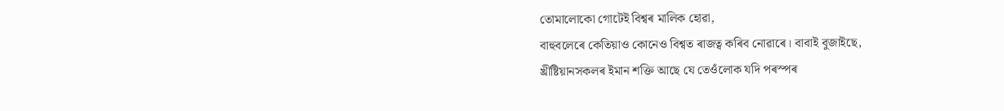তোমালোকো গোটেই বিশ্বৰ মালিক হোৱা,
বাহুবলেৰে কেতিয়াও কোনেও বিশ্বত ৰাজত্ব কৰিব নোৱাৰে। বাবাই বুজাইছে,
খ্ৰীষ্টিয়ানসকলৰ ইমান শক্তি আছে যে তেওঁলোক যদি পৰস্পৰ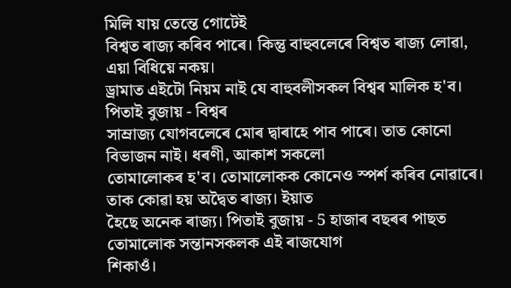মিলি যায় তেন্তে গোটেই
বিশ্বত ৰাজ্য কৰিব পাৰে। কিন্তু বাহুবলেৰে বিশ্বত ৰাজ্য লোৱা, এয়া বিধিয়ে নকয়।
ড্ৰামাত এইটো নিয়ম নাই যে বাহুবলীসকল বিশ্বৰ মালিক হ'ব।
পিতাই বুজায় - বিশ্বৰ
সাম্ৰাজ্য যোগবলেৰে মোৰ দ্বাৰাহে পাব পাৰে। তাত কোনো বিভাজন নাই। ধৰণী, আকাশ সকলো
তোমালোকৰ হ'ব। তোমালোকক কোনেও স্পৰ্শ কৰিব নোৱাৰে। তাক কোৱা হয় অদ্বৈত ৰাজ্য। ইয়াত
হৈছে অনেক ৰাজ্য। পিতাই বুজায় - 5 হাজাৰ বছৰৰ পাছত তোমালোক সন্তানসকলক এই ৰাজযোগ
শিকাওঁ।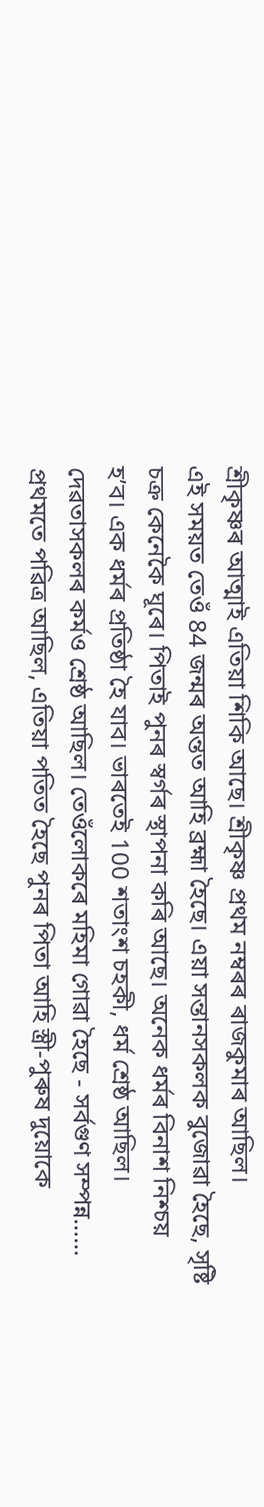শ্ৰীকৃষ্ণৰ আত্মাই এতিয়া শিকি আছে। শ্ৰীকৃষ্ণ প্ৰথম নম্বৰৰ ৰাজকুমাৰ আছিল।
এই সময়ত তেওঁ 84 জন্মৰ অন্তত আহি ব্ৰহ্মা হৈছে। এয়া সন্তানসকলক বুজোৱা হৈছে, সৃষ্টি
চক্ৰ কেনেকৈ ঘূৰে। পিতাই পুনৰ স্বৰ্গৰ স্থাপনা কৰি আছে। অনেক ধৰ্মৰ বিনাশ নিশ্চয়
হ’ব। এক ধৰ্মৰ প্ৰতিষ্ঠা হৈ যাব। ভাৰতেই 100 শতাংশ চহকী, ধৰ্ম শ্ৰেষ্ঠ আছিল।
দেৱতাসকলৰ কর্মও শ্ৰেষ্ঠ আছিল। তেওঁলোকৰে মহিমা গোৱা হৈছে - সৰ্বগুণ সম্পন্ন……
প্ৰথমতে পৱিত্ৰ আছিল, এতিয়া পতিত হৈছে পুনৰ পিতা আহি স্ত্ৰী-পুৰুষ দুয়োকে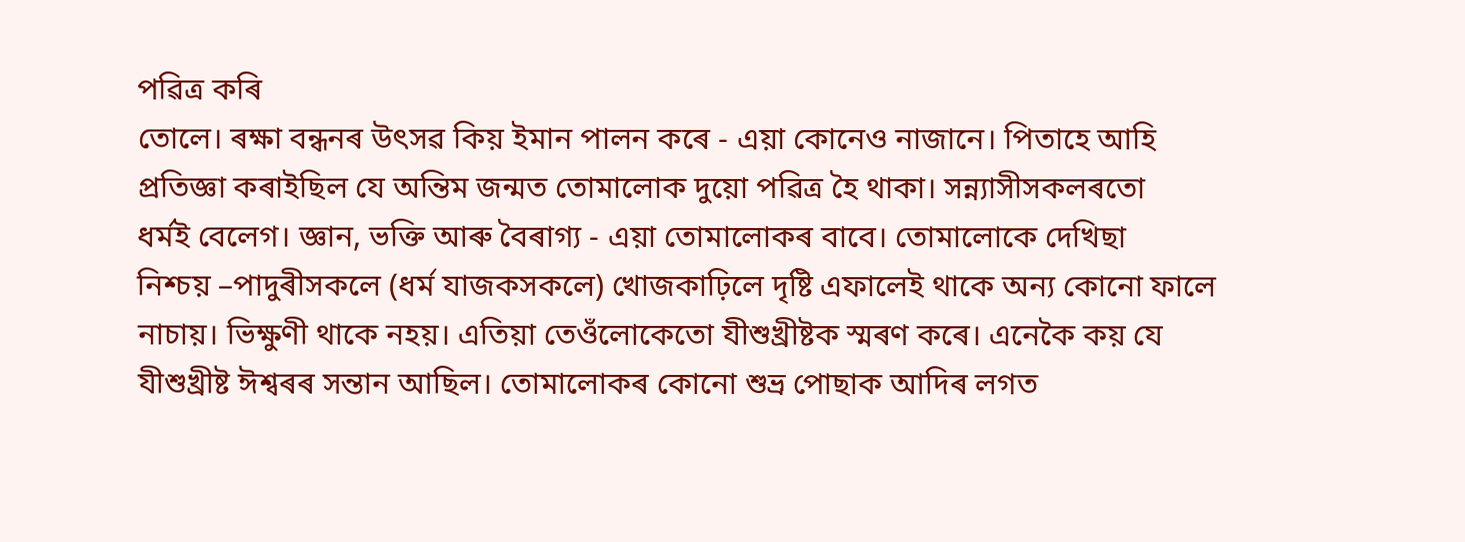পৱিত্ৰ কৰি
তোলে। ৰক্ষা বন্ধনৰ উৎসৱ কিয় ইমান পালন কৰে - এয়া কোনেও নাজানে। পিতাহে আহি
প্ৰতিজ্ঞা কৰাইছিল যে অন্তিম জন্মত তোমালোক দুয়ো পৱিত্ৰ হৈ থাকা। সন্ন্যাসীসকলৰতো
ধৰ্মই বেলেগ। জ্ঞান, ভক্তি আৰু বৈৰাগ্য - এয়া তোমালোকৰ বাবে। তোমালোকে দেখিছা
নিশ্চয় –পাদুৰীসকলে (ধৰ্ম যাজকসকলে) খোজকাঢ়িলে দৃষ্টি এফালেই থাকে অন্য কোনো ফালে
নাচায়। ভিক্ষুণী থাকে নহয়। এতিয়া তেওঁলোকেতো যীশুখ্ৰীষ্টক স্মৰণ কৰে। এনেকৈ কয় যে
যীশুখ্ৰীষ্ট ঈশ্বৰৰ সন্তান আছিল। তোমালোকৰ কোনো শুভ্ৰ পোছাক আদিৰ লগত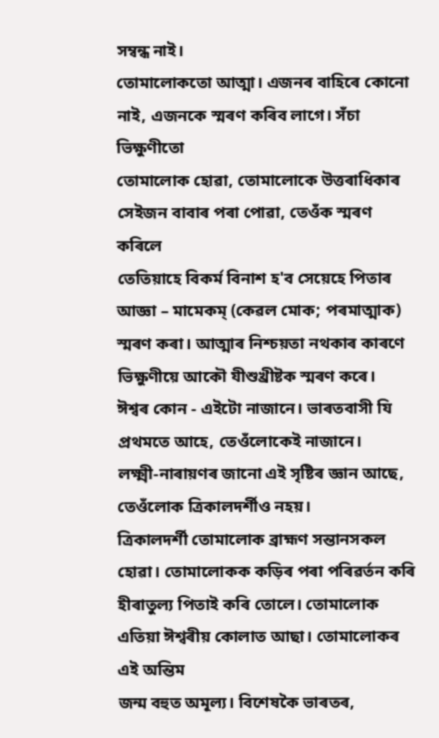সম্বন্ধ নাই।
তোমালোকতো আত্মা। এজনৰ বাহিৰে কোনো নাই, এজনকে স্মৰণ কৰিব লাগে। সঁচা ভিক্ষুণীতো
তোমালোক হোৱা, তোমালোকে উত্তৰাধিকাৰ সেইজন বাবাৰ পৰা পোৱা, তেওঁক স্মৰণ কৰিলে
তেতিয়াহে বিকর্ম বিনাশ হ'ব সেয়েহে পিতাৰ আজ্ঞা – মামেকম্ (কেৱল মোক; পৰমাত্মাক)
স্মৰণ কৰা। আত্মাৰ নিশ্চয়তা নথকাৰ কাৰণে ভিক্ষুণীয়ে আকৌ যীশুখ্ৰীষ্টক স্মৰণ কৰে।
ঈশ্বৰ কোন - এইটো নাজানে। ভাৰতবাসী যি প্ৰথমতে আহে, তেওঁলোকেই নাজানে।
লক্ষ্মী-নাৰায়ণৰ জানো এই সৃষ্টিৰ জ্ঞান আছে, তেওঁলোক ত্ৰিকালদৰ্শীও নহয়।
ত্ৰিকালদৰ্শী তোমালোক ব্ৰাহ্মণ সন্তানসকল হোৱা। তোমালোকক কড়িৰ পৰা পৰিৱৰ্তন কৰি
হীৰাতুল্য পিতাই কৰি তোলে। তোমালোক এতিয়া ঈশ্বৰীয় কোলাত আছা। তোমালোকৰ এই অন্তিম
জন্ম বহুত অমূল্য। বিশেষকৈ ভাৰতৰ,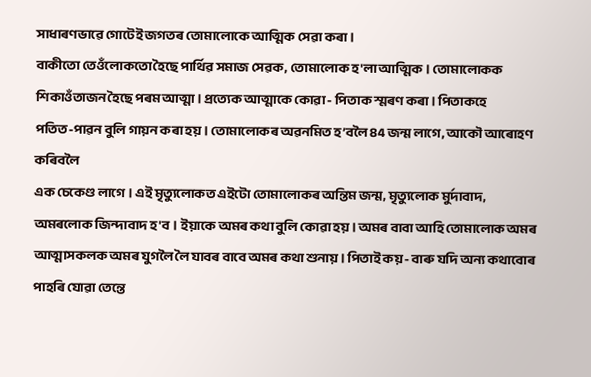সাধাৰণভাৱে গোটেই জগতৰ তোমালোকে আত্মিক সেৱা কৰা।
বাকীতো তেওঁলোকতো হৈছে পাৰ্থিৱ সমাজ সেৱক, তোমালোক হ'লা আত্মিক। তোমালোকক
শিকাওঁতাজন হৈছে পৰম আত্মা। প্ৰত্যেক আত্মাকে কোৱা - পিতাক স্মৰণ কৰা। পিতাকহে
পতিত-পাৱন বুলি গায়ন কৰা হয়। তোমালোকৰ অৱনমিত হ’বলৈ 84 জন্ম লাগে, আকৌ আৰোহণ কৰিবলৈ
এক চেকেণ্ড লাগে। এই মৃত্যুলোকত এইটো তোমালোকৰ অন্তিম জন্ম, মৃত্যুলোক মুৰ্দাবাদ,
অমৰলোক জিন্দাবাদ হ'ব। ইয়াকে অমৰ কথা বুলি কোৱা হয়। অমৰ বাবা আহি তোমালোক অমৰ
আত্মাসকলক অমৰ যুগলৈ লৈ যাবৰ বাবে অমৰ কথা শুনায়। পিতাই কয় - বাৰু যদি অন্য কথাবোৰ
পাহৰি যোৱা তেন্তে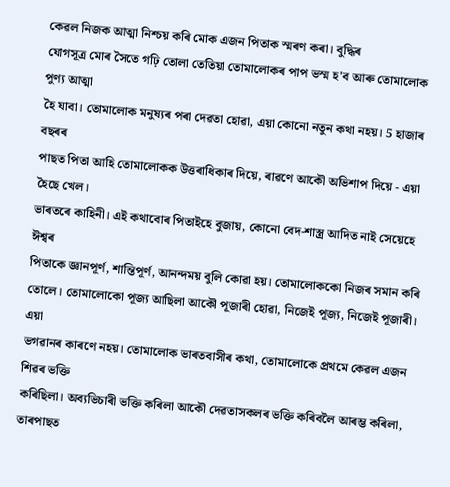কেৱল নিজক আত্মা নিশ্চয় কৰি মোক এজন পিতাক স্মৰণ কৰা। বুদ্ধিৰ
যোগসূত্ৰ মোৰ সৈতে গঢ়ি তোলা তেতিয়া তোমালোকৰ পাপ ভস্ম হ'ব আৰু তোমালোক পুণ্য আত্মা
হৈ যাবা। তোমালোক মনুষ্যৰ পৰা দেৱতা হোৱা, এয়া কোনো নতুন কথা নহয়। 5 হাজাৰ বছৰৰ
পাছত পিতা আহি তোমালোকক উত্তৰাধিকাৰ দিয়ে, ৰাৱণে আকৌ অভিশাপ দিয়ে - এয়া হৈছে খেল।
ভাৰতৰে কাহিনী। এই কথাবোৰ পিতাইহে বুজায়, কোনো বেদ-শাস্ত্ৰ আদিত নাই সেয়েহে ঈশ্বৰ
পিতাকে জ্ঞানপূৰ্ণ, শান্তিপূৰ্ণ, আনন্দময় বুলি কোৱা হয়। তোমালোককো নিজৰ সমান কৰি
তোলে। তোমালোকো পূজ্য আছিলা আকৌ পূজাৰী হোৱা, নিজেই পূজ্য, নিজেই পূজাৰী। এয়া
ভগৱানৰ কাৰণে নহয়। তোমালোক ভাৰতবাসীৰ কথা, তোমালোকে প্ৰথমে কেৱল এজন শিৱৰ ভক্তি
কৰিছিলা। অব্যভিচাৰী ভক্তি কৰিলা আকৌ দেৱতাসকলৰ ভক্তি কৰিবলৈ আৰম্ভ কৰিলা, তাৰপাছত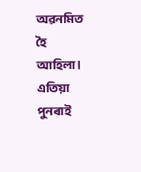অৱনমিত হৈ আহিলা। এতিয়া পুনৰাই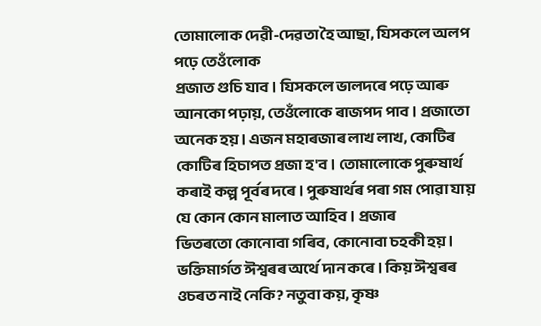তোমালোক দেৱী-দেৱতা হৈ আছা, যিসকলে অলপ পঢ়ে তেওঁলোক
প্ৰজাত গুচি যাব। যিসকলে ভালদৰে পঢ়ে আৰু আনকো পঢ়ায়, তেওঁলোকে ৰাজপদ পাব। প্ৰজাতো
অনেক হয়। এজন মহাৰজাৰ লাখ লাখ, কোটিৰ কোটিৰ হিচাপত প্ৰজা হ'ব। তোমালোকে পুৰুষাৰ্থ
কৰাই কল্প পূৰ্বৰ দৰে। পুৰুষাৰ্থৰ পৰা গম পোৱা যায় যে কোন কোন মালাত আহিব। প্ৰজাৰ
ভিতৰতো কোনোবা গৰিব, কোনোবা চহকী হয়। ভক্তিমাৰ্গত ঈশ্বৰৰ অৰ্থে দান কৰে। কিয় ঈশ্বৰৰ
ওচৰত নাই নেকি? নতুবা কয়, কৃষ্ণ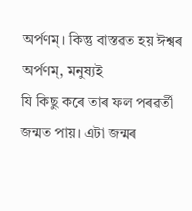অৰ্পণম্। কিন্তু বাস্তৱত হয় ঈশ্বৰ অৰ্পণম্, মনুষ্যই
যি কিছু কৰে তাৰ ফল পৰৱৰ্তী জন্মত পায়। এটা জন্মৰ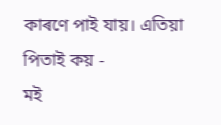কাৰণে পাই যায়। এতিয়া পিতাই কয় -
মই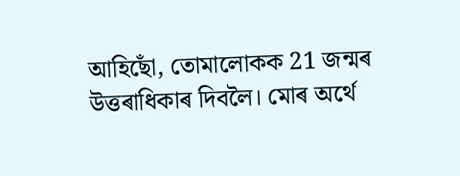আহিছোঁ, তোমালোকক 21 জন্মৰ উত্তৰাধিকাৰ দিবলৈ। মোৰ অৰ্থে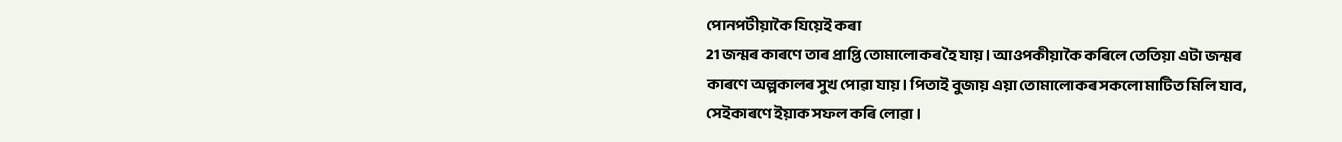পোনপটীয়াকৈ যিয়েই কৰা
21 জন্মৰ কাৰণে তাৰ প্ৰাপ্তি তোমালোকৰ হৈ যায়। আওপকীয়াকৈ কৰিলে তেতিয়া এটা জন্মৰ
কাৰণে অল্পকালৰ সুখ পোৱা যায়। পিতাই বুজায় এয়া তোমালোকৰ সকলো মাটিত মিলি যাব,
সেইকাৰণে ইয়াক সফল কৰি লোৱা।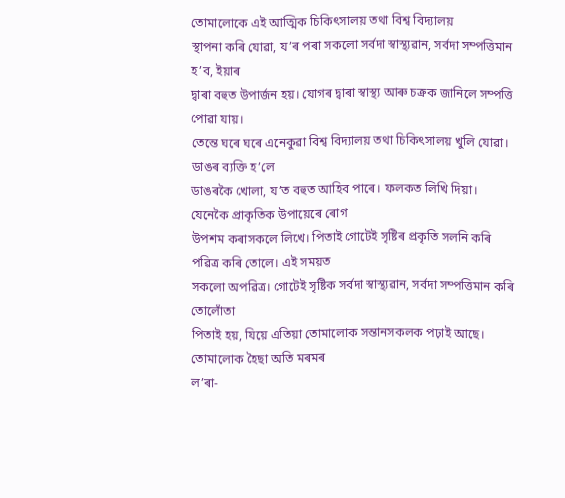তোমালোকে এই আত্মিক চিকিৎসালয় তথা বিশ্ব বিদ্যালয়
স্থাপনা কৰি যোৱা, য’ৰ পৰা সকলো সৰ্বদা স্বাস্থ্যৱান, সৰ্বদা সম্পত্তিমান হ’ব, ইয়াৰ
দ্বাৰা বহুত উপাৰ্জন হয়। যোগৰ দ্বাৰা স্বাস্থ্য আৰু চক্ৰক জানিলে সম্পত্তি পোৱা যায়।
তেন্তে ঘৰে ঘৰে এনেকুৱা বিশ্ব বিদ্যালয় তথা চিকিৎসালয় খুলি যোৱা। ডাঙৰ ব্যক্তি হ’লে
ডাঙৰকৈ খোলা, য’ত বহুত আহিব পাৰে। ফলকত লিখি দিয়া। যেনেকৈ প্ৰাকৃতিক উপায়েৰে ৰোগ
উপশম কৰাসকলে লিখে। পিতাই গোটেই সৃষ্টিৰ প্ৰকৃতি সলনি কৰি পৱিত্ৰ কৰি তোলে। এই সময়ত
সকলো অপৱিত্ৰ। গোটেই সৃষ্টিক সৰ্বদা স্বাস্থ্যৱান, সৰ্বদা সম্পত্তিমান কৰি তোলোঁতা
পিতাই হয়, যিয়ে এতিয়া তোমালোক সন্তানসকলক পঢ়াই আছে। তোমালোক হৈছা অতি মৰমৰ
ল’ৰা-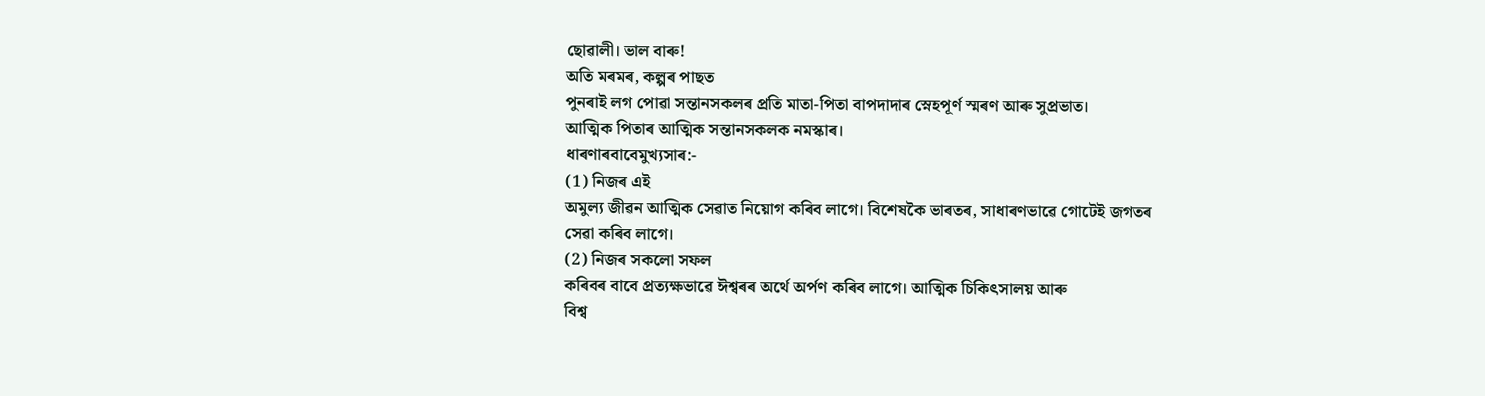ছোৱালী। ভাল বাৰু!
অতি মৰমৰ, কল্পৰ পাছত
পুনৰাই লগ পোৱা সন্তানসকলৰ প্ৰতি মাতা-পিতা বাপদাদাৰ স্নেহপূৰ্ণ স্মৰণ আৰু সুপ্ৰভাত।
আত্মিক পিতাৰ আত্মিক সন্তানসকলক নমস্কাৰ।
ধাৰণাৰবাবেমুখ্যসাৰ:-
(1) নিজৰ এই
অমুল্য জীৱন আত্মিক সেৱাত নিয়োগ কৰিব লাগে। বিশেষকৈ ভাৰতৰ, সাধাৰণভাৱে গোটেই জগতৰ
সেৱা কৰিব লাগে।
(2) নিজৰ সকলো সফল
কৰিবৰ বাবে প্ৰত্যক্ষভাৱে ঈশ্বৰৰ অৰ্থে অৰ্পণ কৰিব লাগে। আত্মিক চিকিৎসালয় আৰু
বিশ্ব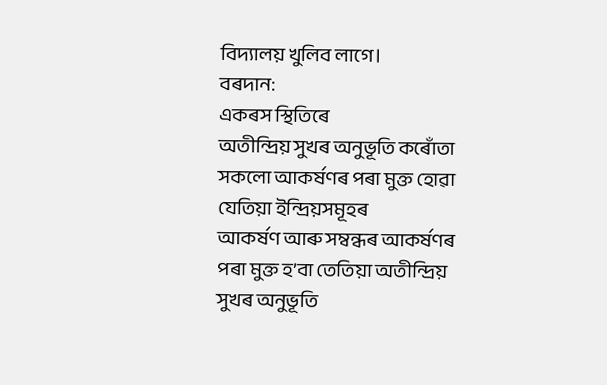বিদ্যালয় খুলিব লাগে।
বৰদান:
একৰস স্থিতিৰে
অতীন্দ্ৰিয় সুখৰ অনুভূতি কৰোঁতা সকলো আকৰ্ষণৰ পৰা মুক্ত হোৱা
যেতিয়া ইন্দ্ৰিয়সমূহৰ
আকৰ্ষণ আৰু সম্বন্ধৰ আকৰ্ষণৰ পৰা মুক্ত হ’বা তেতিয়া অতীন্দ্ৰিয় সুখৰ অনুভূতি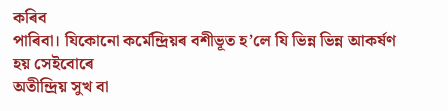কৰিব
পাৰিবা। যিকোনো কৰ্মেন্দ্ৰিয়ৰ বশীভূত হ’লে যি ভিন্ন ভিন্ন আকৰ্ষণ হয় সেইবোৰে
অতীন্দ্ৰিয় সুখ বা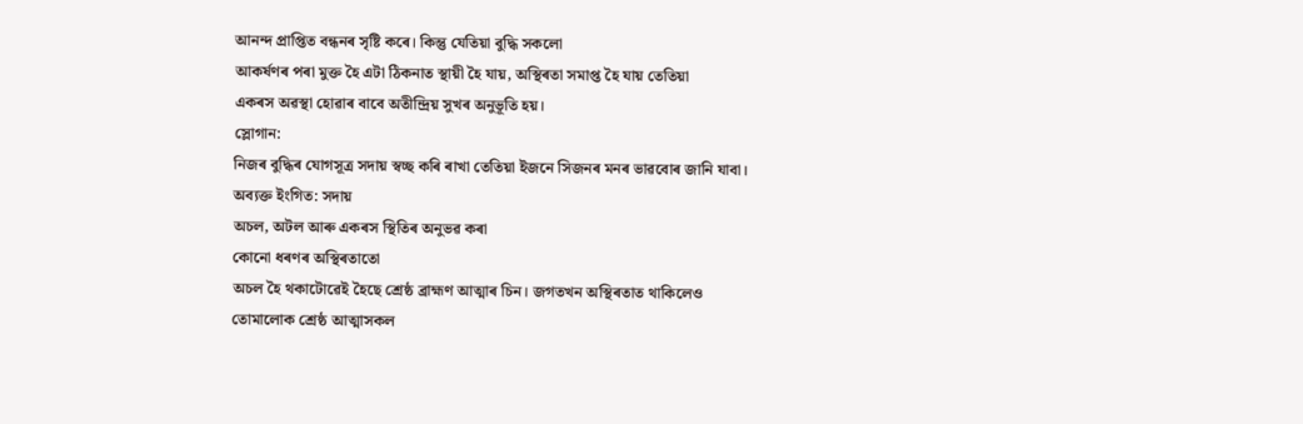আনন্দ প্ৰাপ্তিত বন্ধনৰ সৃষ্টি কৰে। কিন্তু যেতিয়া বুদ্ধি সকলো
আকৰ্ষণৰ পৰা মুক্ত হৈ এটা ঠিকনাত স্থায়ী হৈ যায়, অস্থিৰতা সমাপ্ত হৈ যায় তেতিয়া
একৰস অৱস্থা হোৱাৰ বাবে অতীন্দ্ৰিয় সুখৰ অনুভূতি হয়।
স্লোগান:
নিজৰ বুদ্ধিৰ যোগসূত্ৰ সদায় স্বচ্ছ কৰি ৰাখা তেতিয়া ইজনে সিজনৰ মনৰ ভাৱবোৰ জানি যাবা।
অব্যক্ত ইংগিত: সদায়
অচল, অটল আৰু একৰস স্থিতিৰ অনুভৱ কৰা
কোনো ধৰণৰ অস্থিৰতাতো
অচল হৈ থকাটোৱেই হৈছে শ্ৰেষ্ঠ ব্ৰাহ্মণ আত্মাৰ চিন। জগতখন অস্থিৰতাত থাকিলেও
তোমালোক শ্ৰেষ্ঠ আত্মাসকল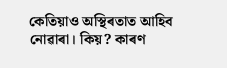কেতিয়াও অস্থিৰতাত আহিব নোৱাৰা। কিয়? কাৰণ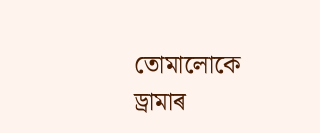তোমালোকে
ড্ৰামাৰ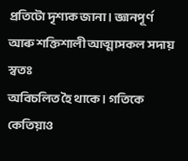প্ৰতিটো দৃশ্যক জানা। জ্ঞানপূৰ্ণ আৰু শক্তিশালী আত্মাসকল সদায় স্বতঃ
অবিচলিত হৈ থাকে। গতিকে কেতিয়াও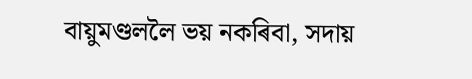বায়ুমণ্ডললৈ ভয় নকৰিবা, সদায়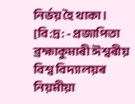নিৰ্ভয় হৈ থাকা।
[বি:দ্ৰ: - প্ৰজাপিতা
ব্ৰহ্মাকুমাৰী ঈশ্বৰীয় বিশ্ব বিদ্যালয়ৰ নিয়মীয়া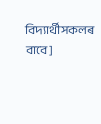বিদ্যাৰ্থীসকলৰ বাবে]